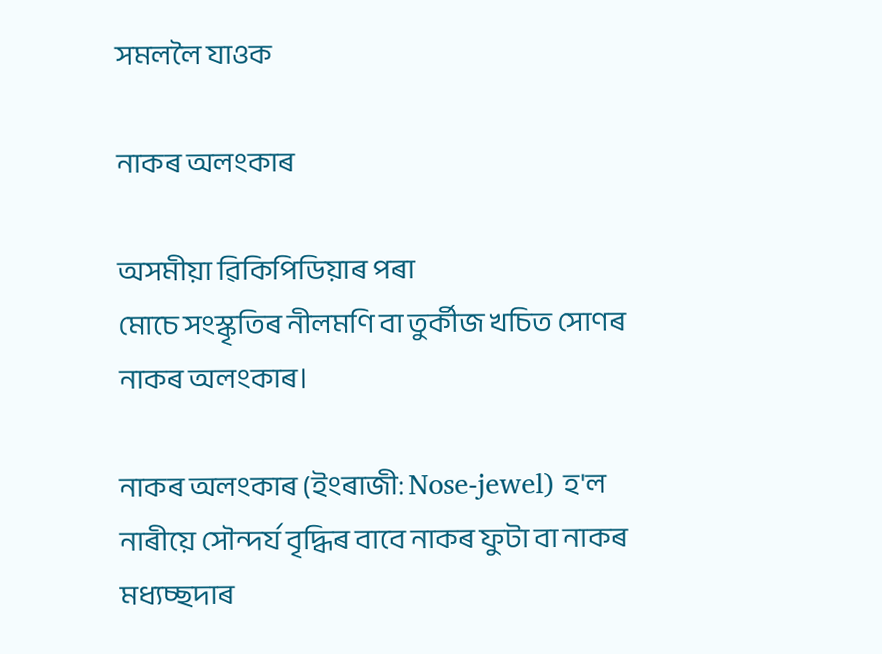সমললৈ যাওক

নাকৰ অলংকাৰ

অসমীয়া ৱিকিপিডিয়াৰ পৰা
মোচে সংস্কৃতিৰ নীলমণি বা তুৰ্কীজ খচিত সোণৰ নাকৰ অলংকাৰ।

নাকৰ অলংকাৰ (ইংৰাজী: Nose-jewel) হ'ল নাৰীয়ে সৌন্দৰ্য বৃদ্ধিৰ বাবে নাকৰ ফুটা বা নাকৰ মধ্যচ্ছদাৰ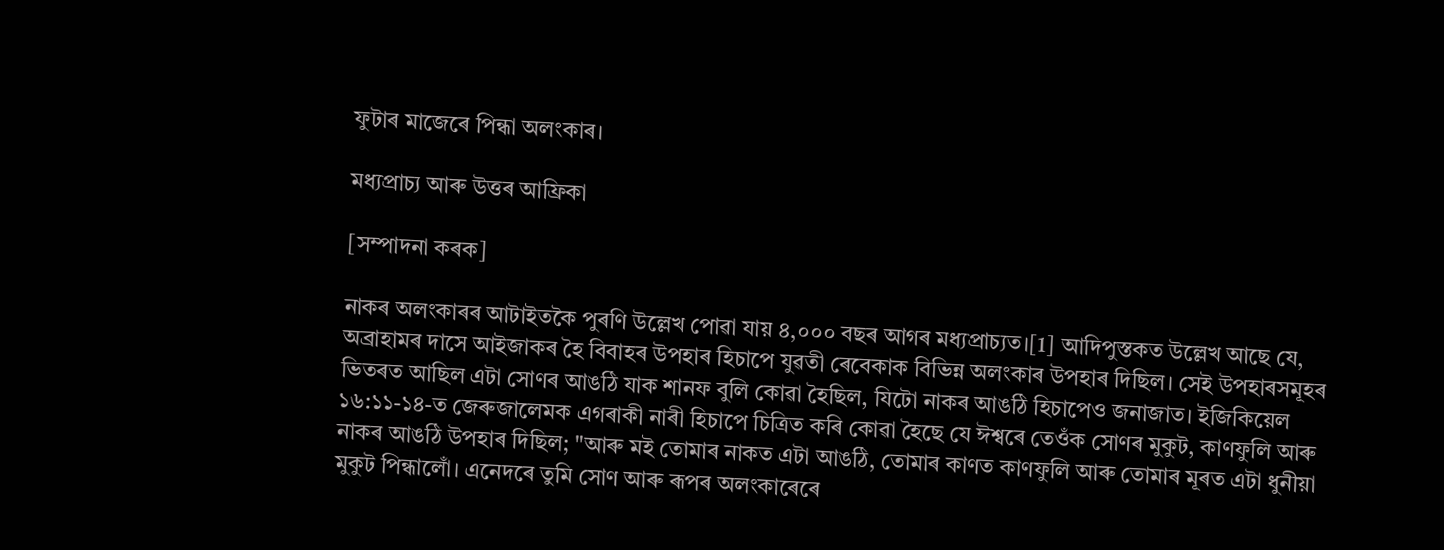ফুটাৰ মাজেৰে পিন্ধা অলংকাৰ।

মধ্যপ্ৰাচ্য আৰু উত্তৰ আফ্ৰিকা

[সম্পাদনা কৰক]

নাকৰ অলংকাৰৰ আটাইতকৈ পুৰণি উল্লেখ পোৱা যায় ৪,০০০ বছৰ আগৰ মধ্যপ্ৰাচ্যত।[1] আদিপুস্তকত উল্লেখ আছে যে, অব্ৰাহামৰ দাসে আইজাকৰ হৈ বিবাহৰ উপহাৰ হিচাপে যুৱতী ৰেবেকাক বিভিন্ন অলংকাৰ উপহাৰ দিছিল। সেই উপহাৰসমূহৰ ভিতৰত আছিল এটা সোণৰ আঙঠি যাক শানফ বুলি কোৱা হৈছিল, যিটো নাকৰ আঙঠি হিচাপেও জনাজাত। ইজিকিয়েল ১৬:১১-১৪-ত জেৰুজালেমক এগৰাকী নাৰী হিচাপে চিত্ৰিত কৰি কোৱা হৈছে যে ঈশ্বৰে তেওঁক সোণৰ মুকুট, কাণফুলি আৰু নাকৰ আঙঠি উপহাৰ দিছিল; "আৰু মই তোমাৰ নাকত এটা আঙঠি, তোমাৰ কাণত কাণফুলি আৰু তোমাৰ মূৰত এটা ধুনীয়া মুকুট পিন্ধালোঁ। এনেদৰে তুমি সোণ আৰু ৰূপৰ অলংকাৰেৰে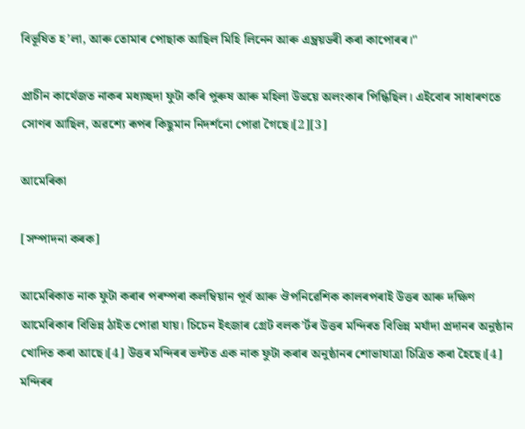বিভূষিত হ’লা, আৰু তোমাৰ পোছাক আছিল মিহি লিনেন আৰু এম্ব্ৰয়ডৰী কৰা কাপোৰৰ।"

প্ৰাচীন কাৰ্থেজত নাকৰ মধ্যচ্ছদা ফুটা কৰি পুৰুষ আৰু মহিলা উভয়ে অলংকাৰ পিন্ধিছিল। এইবোৰ সাধাৰণতে সোণৰ আছিল, অৱশ্যে ৰূপৰ কিছুমান নিদৰ্শনো পোৱা গৈছে।[2][3]

আমেৰিকা

[সম্পাদনা কৰক]

আমেৰিকাত নাক ফুটা কৰাৰ পৰম্পৰা কলম্বিয়ান পূৰ্ব আৰু ঔপনিৱেশিক কালৰপৰাই উত্তৰ আৰু দক্ষিণ আমেৰিকাৰ বিভিন্ন ঠাইত পোৱা যায়। চিচেন ইৎজাৰ গ্ৰেট বলক’ৰ্টৰ উত্তৰ মন্দিৰত বিভিন্ন মৰ্যাদা প্ৰদানৰ অনুষ্ঠান খোদিত কৰা আছে।[4] উত্তৰ মন্দিৰৰ ভল্টত এক নাক ফুটা কৰাৰ অনুষ্ঠানৰ শোভাযাত্ৰা চিত্ৰিত কৰা হৈছে।[4] মন্দিৰৰ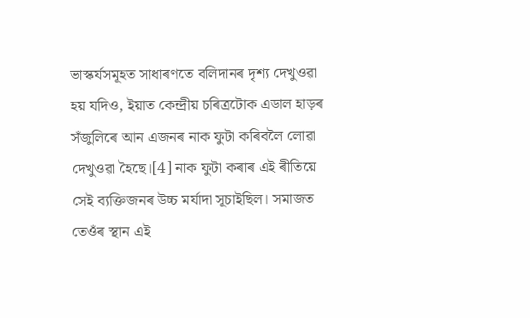ভাস্কৰ্যসমূহত সাধাৰণতে বলিদানৰ দৃশ্য দেখুওৱা হয় যদিও, ইয়াত কেন্দ্ৰীয় চৰিত্ৰটোক এডাল হাড়ৰ সঁজুলিৰে আন এজনৰ নাক ফুটা কৰিবলৈ লোৱা দেখুওৱা হৈছে।[4] নাক ফুটা কৰাৰ এই ৰীতিয়ে সেই ব্যক্তিজনৰ উচ্চ মৰ্যাদা সূচাইছিল। সমাজত তেওঁৰ স্থান এই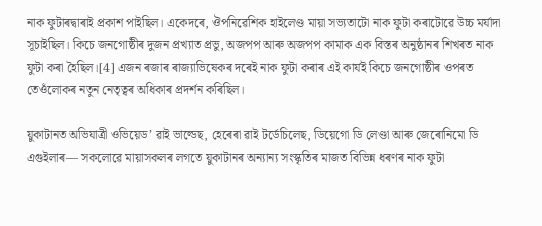নাক ফুটাৰদ্বাৰাই প্ৰকাশ পাইছিল। একেদৰে, ঔপনিৱেশিক হাইলেণ্ড মায়া সভ্যতাটো নাক ফুটা কৰাটোৱে উচ্চ মৰ্যাদা সূচাইছিল। কিচে জনগোষ্ঠীৰ দুজন প্ৰখ্যাত প্ৰভু, অজপপ আৰু অজপপ কামাক এক বিস্তৰ অনুষ্ঠানৰ শিখৰত নাক ফুটা কৰা হৈছিল।[4] এজন ৰজাৰ ৰাজ্যাভিষেকৰ দৰেই নাক ফুটা কৰাৰ এই কাৰ্যই কিচে জনগোষ্ঠীৰ ওপৰত তেওঁলোকৰ নতুন নেতৃত্বৰ অধিকাৰ প্ৰদৰ্শন কৰিছিল।

য়ুকাটানত অভিযাত্ৰী ওভিয়েড’ ৱাই ভাল্ডেছ, হেৰেৰা ৱাই টৰ্ডেচিলেছ, ডিয়েগো ডি লেণ্ডা আৰু জেৰোনিমো ডি এগুইলাৰ— সকলোৱে মায়াসকলৰ লগতে য়ুকাটানৰ অন্যান্য সংস্কৃতিৰ মাজত বিভিন্ন ধৰণৰ নাক ফুটা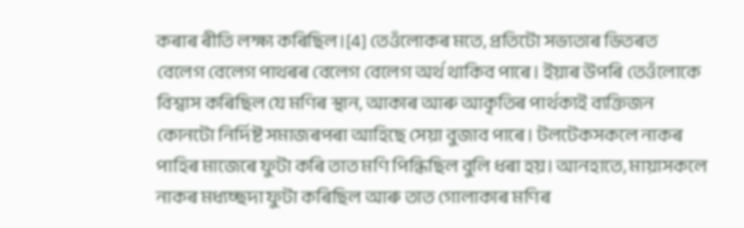কৰাৰ ৰীতি লক্ষ্য কৰিছিল।[4] তেওঁলোকৰ মতে, প্ৰতিটো সভ্যতাৰ ভিতৰত বেলেগ বেলেগ পাথৰৰ বেলেগ বেলেগ অৰ্থ থাকিব পাৰে। ইয়াৰ উপৰি তেওঁলোকে বিশ্বাস কৰিছিল যে মণিৰ স্থান, আকাৰ আৰু আকৃতিৰ পাৰ্থক্যই ব্যক্তিজন কোনটো নিৰ্দিষ্ট সমাজৰপৰা আহিছে সেয়া বুজাব পাৰে। টলটেকসকলে নাকৰ পাহিৰ মাজেৰে ফুটা কৰি তাত মণি পিন্ধিছিল বুলি ধৰা হয়। আনহাতে, মায়াসকলে নাকৰ মধ্যচ্ছদা ফুটা কৰিছিল আৰু তাত গোলাকাৰ মণিৰ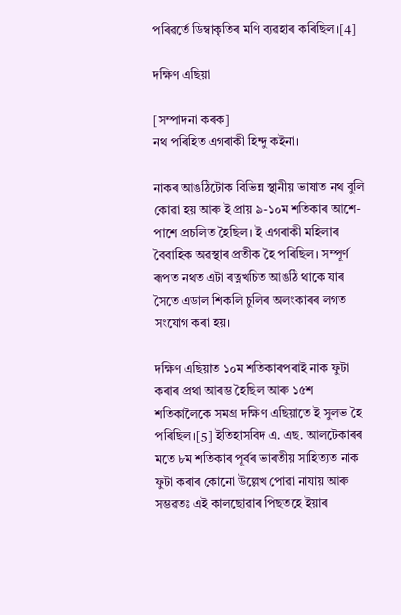পৰিৱৰ্তে ডিম্বাকৃতিৰ মণি ব্যৱহাৰ কৰিছিল।[4]

দক্ষিণ এছিয়া

[সম্পাদনা কৰক]
নথ পৰিহিত এগৰাকী হিন্দু কইনা।

নাকৰ আঙঠিটোক বিভিন্ন স্থানীয় ভাষাত নথ বুলি কোৱা হয় আৰু ই প্ৰায় ৯-১০ম শতিকাৰ আশে-পাশে প্ৰচলিত হৈছিল। ই এগৰাকী মহিলাৰ বৈবাহিক অৱস্থাৰ প্ৰতীক হৈ পৰিছিল। সম্পূৰ্ণ ৰূপত নথত এটা ৰত্নখচিত আঙঠি থাকে যাৰ সৈতে এডাল শিকলি চুলিৰ অলংকাৰৰ লগত সংযোগ কৰা হয়।

দক্ষিণ এছিয়াত ১০ম শতিকাৰপৰাই নাক ফুটা কৰাৰ প্ৰথা আৰম্ভ হৈছিল আৰু ১৫শ শতিকালৈকে সমগ্ৰ দক্ষিণ এছিয়াতে ই সুলভ হৈ পৰিছিল।[5] ইতিহাসবিদ এ. এছ. আলটেকাৰৰ মতে ৮ম শতিকাৰ পূৰ্বৰ ভাৰতীয় সাহিত্যত নাক ফুটা কৰাৰ কোনো উল্লেখ পোৱা নাযায় আৰু সম্ভৱতঃ এই কালছোৱাৰ পিছতহে ইয়াৰ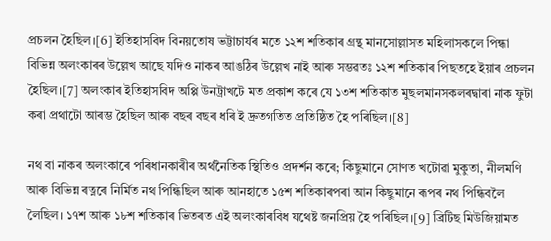প্ৰচলন হৈছিল।[6] ইতিহাসবিদ বিনয়তোষ ভট্টাচাৰ্যৰ মতে ১২শ শতিকাৰ গ্ৰন্থ মানসোল্লাসত মহিলাসকলে পিন্ধা বিভিন্ন অলংকাৰৰ উল্লেখ আছে যদিও নাকৰ আঙঠিৰ উল্লেখ নাই আৰু সম্ভৱতঃ ১২শ শতিকাৰ পিছতহে ইয়াৰ প্ৰচলন হৈছিল।[7] অলংকাৰ ইতিহাসবিদ অপ্পি উনট্ৰাখটে মত প্ৰকাশ কৰে যে ১৩শ শতিকাত মুছলমানসকলৰদ্বাৰা নাক ফুটা কৰা প্ৰথাটো আৰম্ভ হৈছিল আৰু বছৰ বছৰ ধৰি ই দ্ৰুতগতিত প্ৰতিষ্ঠিত হৈ পৰিছিল।[8]

নথ বা নাকৰ অলংকাৰে পৰিধানকাৰীৰ অৰ্থনৈতিক স্থিতিও প্ৰদৰ্শন কৰে; কিছুমানে সোণত খটোৱা মুকুতা, নীলমণি আৰু বিভিন্ন ৰত্নৰে নিৰ্মিত নথ পিন্ধিছিল আৰু আনহাতে ১৫শ শতিকাৰপৰা আন কিছুমানে ৰূপৰ নথ পিন্ধিবলৈ লৈছিল। ১৭শ আৰু ১৮শ শতিকাৰ ভিতৰত এই অলংকাৰবিধ যথেষ্ট জনপ্ৰিয় হৈ পৰিছিল।[9] ব্ৰিটিছ মিউজিয়ামত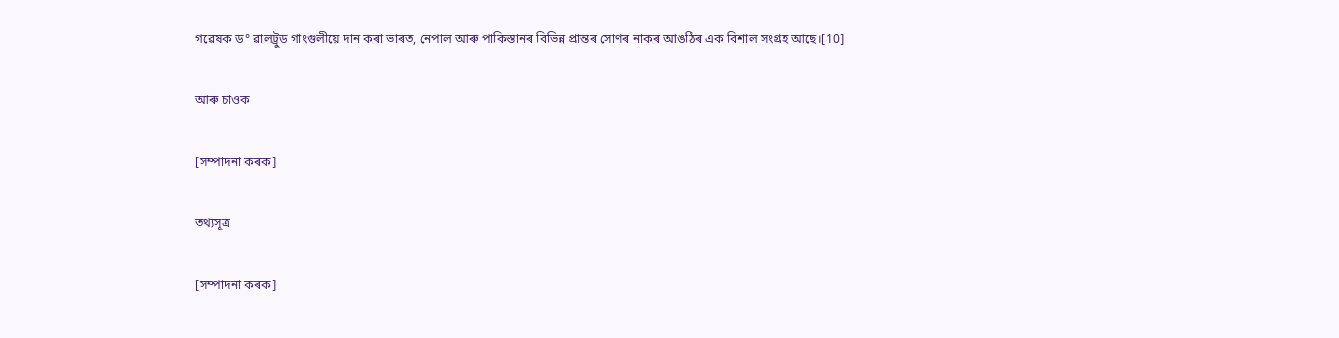গৱেষক ড° ৱালট্ৰুড গাংগুলীয়ে দান কৰা ভাৰত, নেপাল আৰু পাকিস্তানৰ বিভিন্ন প্ৰান্তৰ সোণৰ নাকৰ আঙঠিৰ এক বিশাল সংগ্ৰহ আছে।[10]

আৰু চাওক

[সম্পাদনা কৰক]

তথ্যসূত্ৰ

[সম্পাদনা কৰক]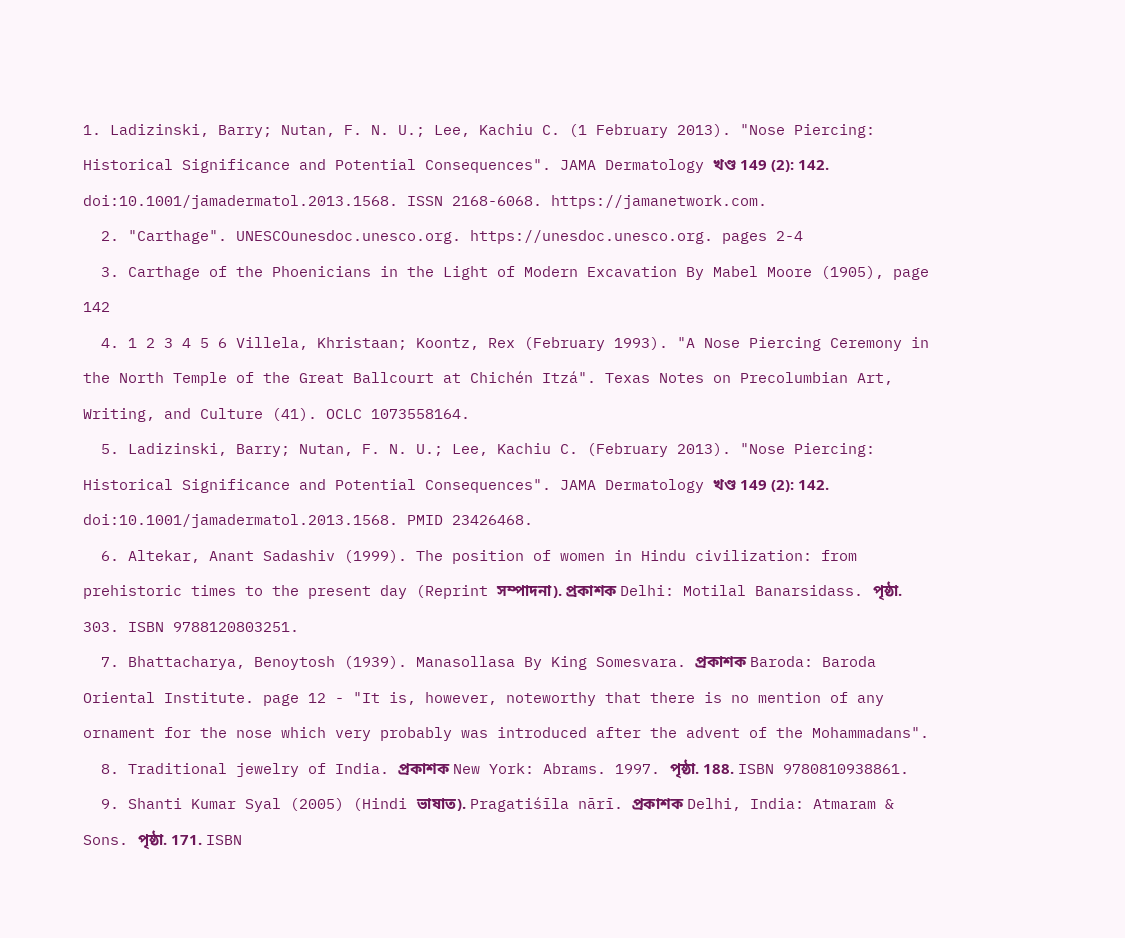1. Ladizinski, Barry; Nutan, F. N. U.; Lee, Kachiu C. (1 February 2013). "Nose Piercing: Historical Significance and Potential Consequences". JAMA Dermatology খণ্ড 149 (2): 142. doi:10.1001/jamadermatol.2013.1568. ISSN 2168-6068. https://jamanetwork.com.
  2. "Carthage". UNESCOunesdoc.unesco.org. https://unesdoc.unesco.org. pages 2-4
  3. Carthage of the Phoenicians in the Light of Modern Excavation By Mabel Moore (1905), page 142
  4. 1 2 3 4 5 6 Villela, Khristaan; Koontz, Rex (February 1993). "A Nose Piercing Ceremony in the North Temple of the Great Ballcourt at Chichén Itzá". Texas Notes on Precolumbian Art, Writing, and Culture (41). OCLC 1073558164.
  5. Ladizinski, Barry; Nutan, F. N. U.; Lee, Kachiu C. (February 2013). "Nose Piercing: Historical Significance and Potential Consequences". JAMA Dermatology খণ্ড 149 (2): 142. doi:10.1001/jamadermatol.2013.1568. PMID 23426468.
  6. Altekar, Anant Sadashiv (1999). The position of women in Hindu civilization: from prehistoric times to the present day (Reprint সম্পাদনা). প্ৰকাশক Delhi: Motilal Banarsidass. পৃষ্ঠা. 303. ISBN 9788120803251.
  7. Bhattacharya, Benoytosh (1939). Manasollasa By King Somesvara. প্ৰকাশক Baroda: Baroda Oriental Institute. page 12 - "It is, however, noteworthy that there is no mention of any ornament for the nose which very probably was introduced after the advent of the Mohammadans".
  8. Traditional jewelry of India. প্ৰকাশক New York: Abrams. 1997. পৃষ্ঠা. 188. ISBN 9780810938861.
  9. Shanti Kumar Syal (2005) (Hindi ভাষাত). Pragatiśīla nārī. প্ৰকাশক Delhi, India: Atmaram & Sons. পৃষ্ঠা. 171. ISBN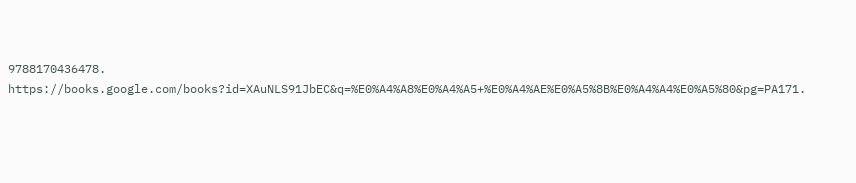9788170436478. https://books.google.com/books?id=XAuNLS91JbEC&q=%E0%A4%A8%E0%A4%A5+%E0%A4%AE%E0%A5%8B%E0%A4%A4%E0%A5%80&pg=PA171.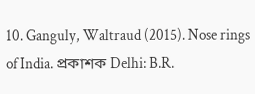10. Ganguly, Waltraud (2015). Nose rings of India. প্ৰকাশক Delhi: B.R.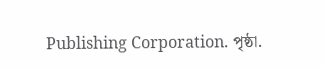Publishing Corporation. পৃষ্ঠা.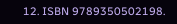12. ISBN 9789350502198.